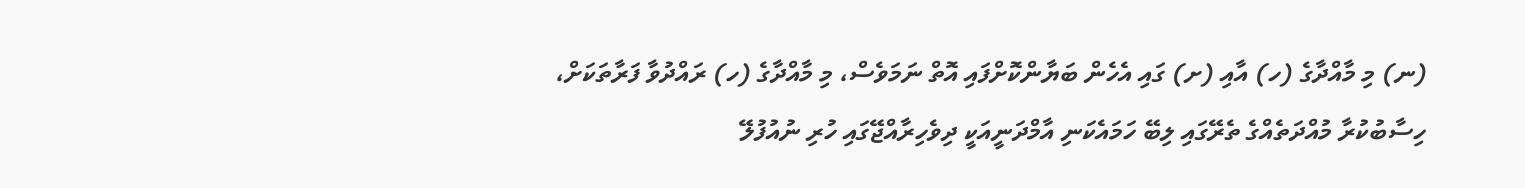(ނ) މި މާއްދާގެ (ހ) އާއި (ށ) ގައި އެހެން ބަޔާންކޮށްފައި އޮތް ނަމަވެސް، މި މާއްދާގެ (ހ) ރައްދުވާ ފަރާތަކަށް، ހިސާބުކުރާ މުއްދަތެއްގެ ތެރޭގައި ލިބޭ ހަމައެކަނި އާމްދަނީއަކީ ދިވެހިރާއްޖޭގައި ހުރި ނުއުފުލޭ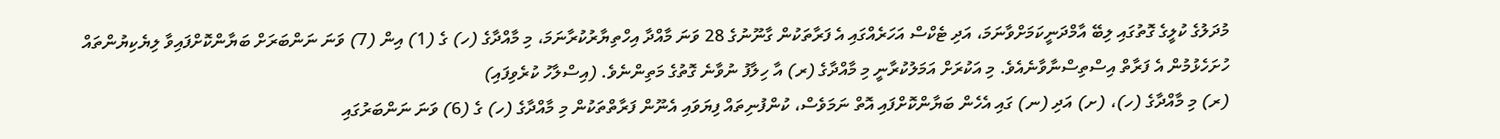މުދަލުގެ ކުލީގެ ގޮތުގައި ލިބޭ އާމްދަނީކަމަށްވާނަމަ، އަދި ޓެކްސް އަހަރެއްގައި އެ ފަރާތަކުން ގާނޫނުގެ 28 ވަނަ މާއްދާ އިހްތިޔާރުކުރާނަމަ، މި މާއްދާގެ (ހ) ގެ (1) އިން (7) ވަނަ ނަންބަރަށް ބަޔާންކޮށްފައިވާ ލިޔެކިޔުންތައް ހުށަހެޅުމުން އެ ފަރާތް އިސްތިސްނާވާނެއެވެ. މި އަކުރަށް އަމަލުކުރާނީ މި މާއްދާގެ (ރ) އާ ހިލާފު ނުވާނެ ގޮތުގެ މަތިންނެވެ. (އިސްލާހު ކުރެވިފައި)
(ރ) މި މާއްދާގެ (ހ)، (ށ) އަދި (ނ) ގައި އެހެން ބަޔާންކޮށްފައި އޮތް ނަމަވެސް، ކުންފުނިތައް ފިޔަވައި އެނޫން ފަރާތްތަކުން މި މާއްދާގެ (ހ) ގެ (6) ވަނަ ނަންބަރުގައި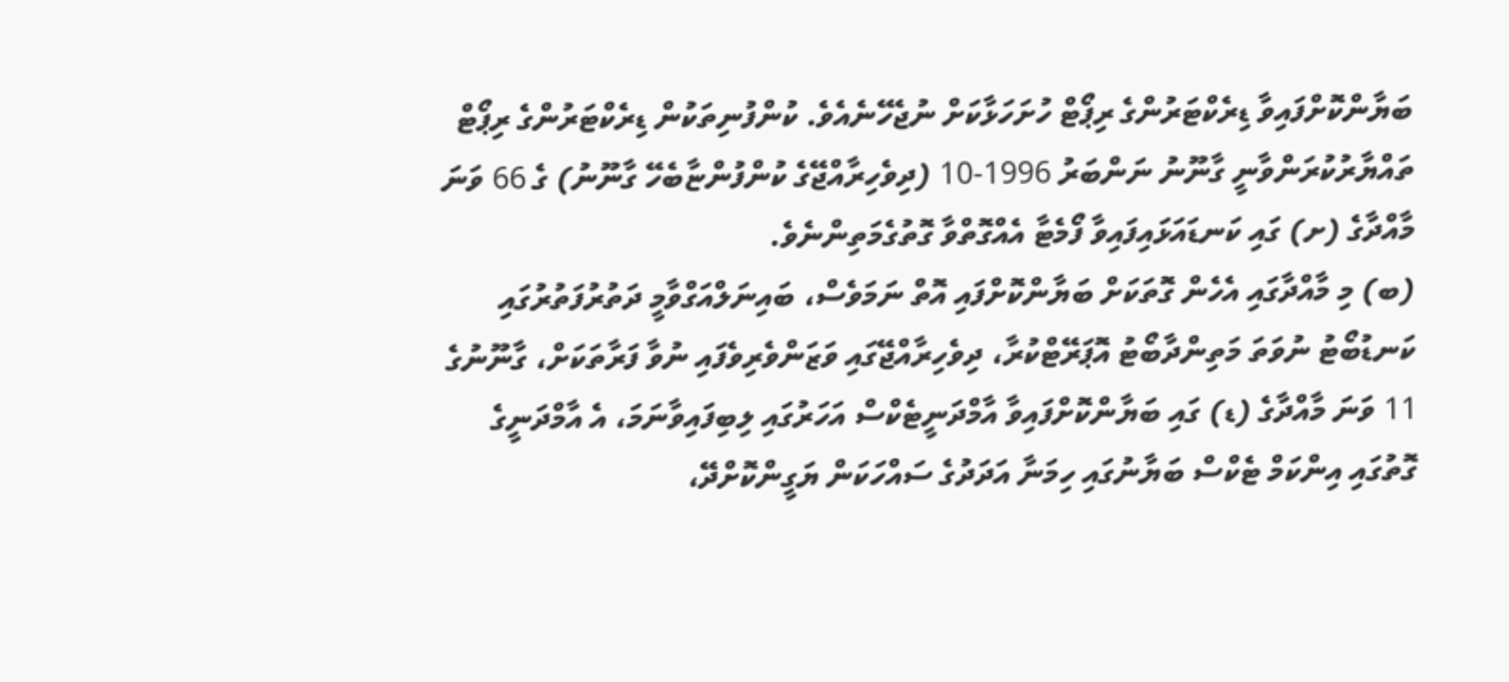ބަޔާންކޮށްފައިވާ ޑިރެކްޓަރުންގެ ރިޕޯޓް ހުށަހަޅާކަށް ނުޖެހޭނެއެވެ. ކުންފުނިތަކުން ޑިރެކްޓަރުންގެ ރިޕޯޓް ތައްޔާރުކުރަންވާނީ ގާނޫނު ނަންބަރު 1996-10 (ދިވެހިރާއްޖޭގެ ކުންފުންޏާބެހޭ ގާނޫނު) ގެ 66 ވަނަ މާއްދާގެ (ށ) ގައި ކަނޑައަޅައިފައިވާ ފޯމެޓާ އެއްގޮތްވާ ގޮތުގެމަތިންނެވެ.
(ބ) މި މާއްދާގައި އެހެން ގޮތަކަށް ބަޔާންކޮށްފައި އޮތް ނަމަވެސް، ބައިނަލްއަގްވާމީ ދަތުރުފަތުރުގައި ކަނޑުބޯޓު ނުވަތަ މަތިންދާބޯޓު އޮޕަރޭޓްކުރާ، ދިވެހިރާއްޖޭގައި ވަޒަންވެރިވެފައި ނުވާ ފަރާތަކަށް، ގާނޫނުގެ 11 ވަނަ މާއްދާގެ (ޑ) ގައި ބަޔާންކޮށްފައިވާ އާމްދަނީޓެކްސް އަހަރުގައި ލިބިފައިވާނަމަ، އެ އާމްދަނީގެ ގޮތުގައި އިންކަމް ޓެކްސް ބަޔާނުގައި ހިމަނާ އަދަދުގެ ސައްހަކަން ޔަގީންކޮށްދޭ،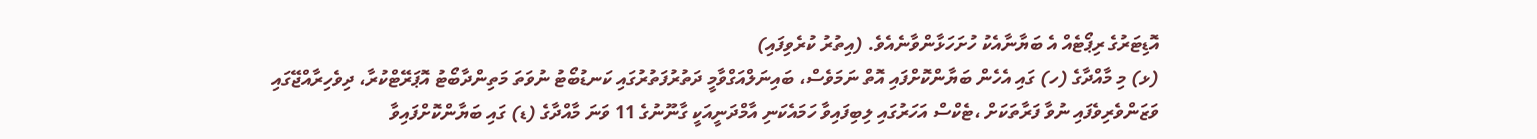އޮޑިޓަރުގެ ރިޕޯޓެއް އެ ބަޔާނާއެކު ހުށަހަޅާންވާނެއެވެ. (އިތުރު ކުރެވިފައި)
(ޅ) މި މާއްދާގެ (ހ) ގައި އެހެން ބަޔާންކޮށްފައި އޮތް ނަމަވެސް، ބައިނަލްއަގްވާމީ ދަތުރުފަތުރުގައި ކަނޑުބޯޓު ނުވަތަ މަތިންދާބޯޓު އޮޕަރޭޓްކުރާ، ދިވެހިރާއްޖޭގައި ވަޒަންވެރިވެފައި ނުވާ ފަރާތަކަށް ،ޓެކްސް އަހަރުގައި ލިބިފައިވާ ހަމައެކަނި އާމްދަނީއަކީ ގާނޫނުގެ 11 ވަނަ މާއްދާގެ (ޑ) ގައި ބަޔާންކޮށްފައިވާ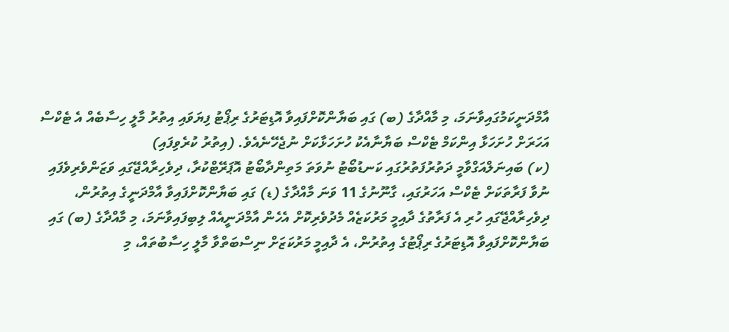އާމްދަނީކަމުގައިވާނަމަ، މި މާއްދާގެ (ބ) ގައި ބަޔާންކޮށްފައިވާ އޮޑިޓަރުގެ ރިޕޯޓު ފިޔަވައި އިތުރު މާލީ ހިސާބެއް އެ ޓެކްސް އަހަރަށް ހުށަހަޅާ އިންކަމް ޓެކްސް ބަޔާނާއެކު ހުށަހަޅާކަށް ނުޖެހޭނެއެވެ. (އިތުރު ކުރެވިފައި)
(ކ) ބައިނަލްއަގްވާމީ ދަތުރުފަތުރުގައި ކަނޑުބޯޓު ނުވަތަ މަތިންދާބޯޓު އޮޕަރޭޓްކުރާ، ދިވެހިރާއްޖޭގައި ވަޒަންވެރިވެފައި ނުވާ ފަރާތަކަށް ޓެކްސް އަހަރުގައި، ގާނޫނުގެ 11 ވަނަ މާއްދާގެ (ޑ) ގައި ބަޔާންކޮށްފައިވާ އާމްދަނީގެ އިތުރުން، ދިވެހިރާއްޖޭގައި ހުރި އެ ފަރާތުގެ ދާއިމީ މަރުކަޒެއް މެދުވެރިކޮށް އެހެން އާމްދަނީއެއް ލިބިފައިވާނަމަ، މި މާއްދާގެ (ބ) ގައި ބަޔާންކޮށްފައިވާ އޮޑިޓަރުގެ ރިޕޯޓުގެ އިތުރުން، އެ ދާއިމީ މަރުކަޒަށް ނިސްބަތްވާ މާލީ ހިސާބުތައް، މި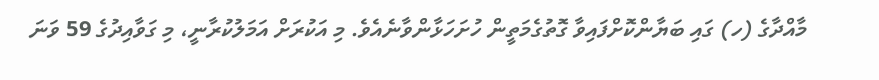މާއްދާގެ (ހ) ގައި ބަޔާންކޮށްފައިވާ ގޮތުގެމަތީން ހުށަހަޅާންވާނެއެވެ. މި އަކުރަށް އަމަލުކުރާނީ، މި ގަވާއިދުގެ 59 ވަނަ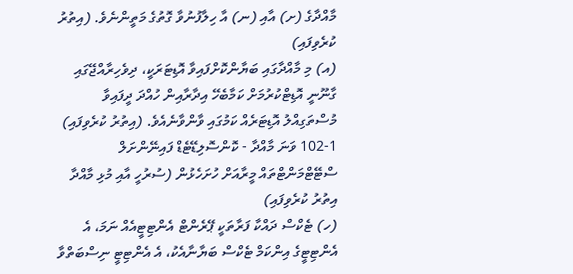މާއްދާގެ (ށ) އާއި (ނ) އާ ހިލާފުނުވާ ގޮތުގެ މަތީންނެވެ. (އިތުރު ކުރެވިފައި)
(އ) މި މާއްދާގައި ބަޔާންކޮށްފައިވާ އޮޑިޓަރަކީ، ދިވެހިރާއްޖޭގައި ގާނޫނީ އޮޑިޓްކުރުމަށް ކަމާބެހޭ އިދާރާއިން ހުއްދަ ދީފައިވާ މުސްތަގިއްލު އޮޑިޓަރެއް ކަމުގައި ވާންވާނެއެވެ. (އިތުރު ކުރެވިފައި)
102-1 ވަނަ މާއްދާ - ކޮންސޮލިޑޭޓެޑް ފައިނޭންށަލް ސްޓޭޓްމަންޓްތައް މީރާއަށް ހުށަހެޅުން (ސުރުހީ އާއި މުޅި މާއްދާ އިތުރު ކުރެވިފައި)
(ހ) ޓެކްސް ދައްކާ ފަރާތަކީ ޕޭރެންޓް އެންޓިޓީއެއް ނަމަ، އެ އެންޓިޓީގެ އިންކަމް ޓެކްސް ބަޔާނާއެކު، އެ އެންޓިޓީ ނިސްބަތްވާ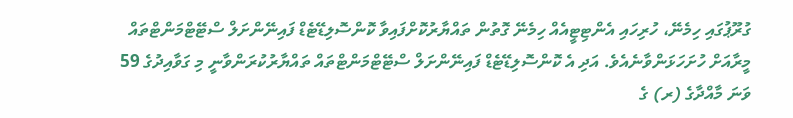ގުރޫޕުގައި ހިމެނޭ، ހުރިހައި އެންޓިޓީއެއް ހިމެނޭ ގޮތުން ތައްޔާރުކޮށްފައިވާ ކޮންސޮލިޑޭޓެޑް ފައިނޭންށަލް ސްޓޭޓްމަންޓްތައް މީރާއަށް ހުށަހަޅަންވާނެއެވެ. އަދި އެ ކޮންސޮލިޑޭޓެޑް ފައިނޭންށަލް ސްޓޭޓްމަންޓްތައް ތައްޔާރުކުރަންވާނީ މި ގަވާއިދުގެ 59 ވަނަ މާއްދާގެ (ރ) ގެ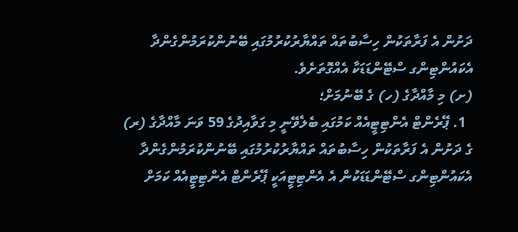ދަށުން އެ ފަރާތަކުން ހިސާބުތައް ތައްޔާރުކުރުމުގައި ބޭނުންކުރަމުންގެންދާ އެކައުންޓިންގ ސްޓޭންޑަޑަކާ އެއްގޮތަށެވެ.
(ށ) މި މާއްދާގެ (ހ) ގެ ބޭނުމަށް؛
  1. ޕޭރެންޓް އެންޓިޓީއެއް ކަމުގައި ބެލެވޭނީ މި ގަވާއިދުގެ 59 ވަނަ މާއްދާގެ (ރ) ގެ ދަށުން އެ ފަރާތަކުން ހިސާބުތައް ތައްޔާރުކުރުމުގައި ބޭނުންކުރަމުންގެންދާ އެކައުންޓިންގ ސްޓޭންޑަޑަކުން އެ އެންޓިޓީއަކީ ޕޭރެންޓް އެންޓިޓީއެއް ކަމަށް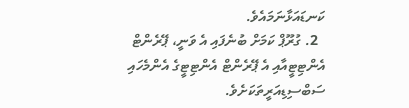ކަނޑައަޅާނަމައެވެ.
  2. ގުރޫޕް ކަމަށް ބުނެފައި އެ ވަނީ، ޕޭރެންޓް އެންޓިޓީއާއި އެ ޕޭރެންޓް އެންޓިޓީގެ އެންމެހައި ސަބްސިޑިއަރީތަކަށެވެ.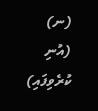(ނ) (އުނި ކުރެވިފައި)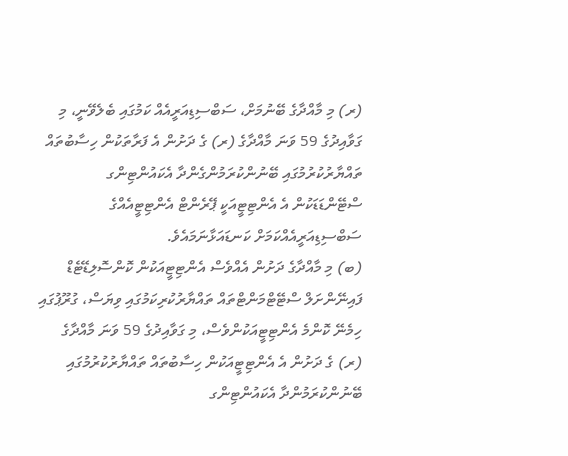(ރ) މި މާއްދާގެ ބޭނުމަށް، ސަބްސިޑިއަރީއެއް ކަމުގައި ބެލެވޭނީ، މި ގަވާއިދުގެ 59 ވަނަ މާއްދާގެ (ރ) ގެ ދަށުން އެ ފަރާތަކުން ހިސާބުތައް ތައްޔާރުކުރުމުގައި ބޭނުންކުރަމުންގެންދާ އެކައުންޓިންގ ސްޓޭންޑަޑަކުން އެ އެންޓިޓީއަކީ ޕޭރެންޓް އެންޓިޓީއެއްގެ ސަބްސިޑިއަރީއެއްކަމަށް ކަނޑައަޅާނަމައެވެ.
(ބ) މި މާއްދާގެ ދަށުން އެއްވެސް އެންޓިޓީއަކުން ކޮންސޮލިޑޭޓެޑް ފައިނޭންށަލް ސްޓޭޓްމަންޓްތައް ތައްޔާރުކުރިކަމުގައި ވިޔަސް، ގުރޫޕުގައި ހިމެނޭ ކޮންމެ އެންޓިޓީއަކުންވެސް، މި ގަވާއިދުގެ 59 ވަނަ މާއްދާގެ (ރ) ގެ ދަށުން އެ އެންޓިޓީއަކުން ހިސާބުތައް ތައްޔާރުކުރުމުގައި ބޭނުންކުރަމުންދާ އެކައުންޓިންގ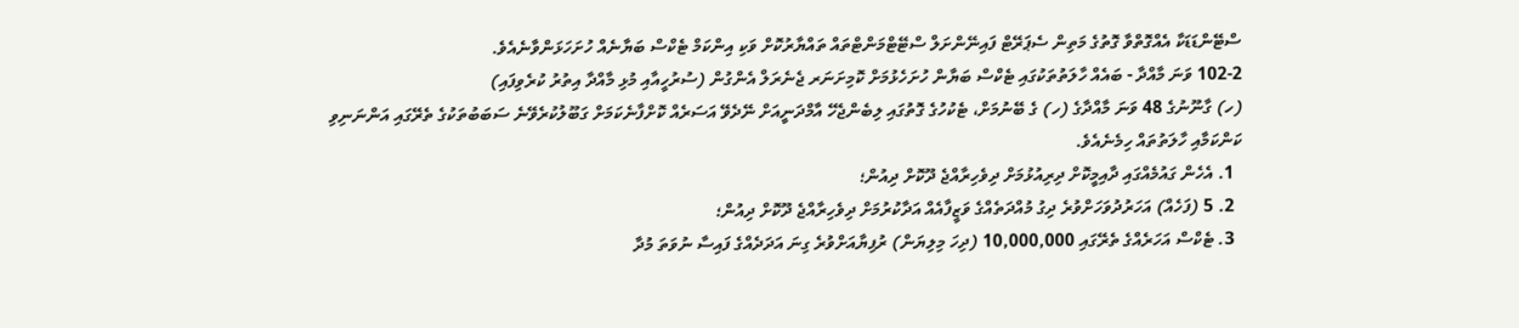ސްޓޭންޑަޑަކާ އެއްގޮތްވާ ގޮތުގެ މަތިން ސެޕަރޭޓް ފައިނޭންށަލް ސްޓޭޓްމަންޓްތައް ތައްޔާރުކޮށް ވަކި އިންކަމް ޓެކްސް ބަޔާނެއް ހުށަހަޅަންވާނެއެވެ.
102-2 ވަނަ މާއްދާ - ބައެއް ހާލަތުތަކުގައި ޓެކްސް ބަޔާން ހުށަހެޅުމަށް ކޮމިށަނަރ ޖެނެރަލް އެންގުން (ސުރުހީއާއި މުޅި މާއްދާ އިތުރު ކުރެވިފައި)
(ހ) ގާނޫނުގެ 48 ވަނަ މާއްދާގެ (ހ) ގެ ބޭނުމަށް، ޓެކުހުގެ ގޮތުގައި ލިބެންޖެހޭ އާމްދަނީއަށް ނޭދެވޭ އަސަރެއް ކޮށްފާނެކަމަށް ގަބޫލުކުރެވޭނެ ސަބަބުތަކުގެ ތެރޭގައި އަންނަނިވި ކަންކަމާއި ހާލަތުތައް ހިމެނެއެވެ.
  1. އެހެން ގައުމެއްގައި ދާއިމީކޮށް ދިރިއުޅުމަށް ދިވެހިރާއްޖެ ދޫކޮށް ދިއުން؛
  2. 5 (ފަހެއް) އަހަރުދުވަހަށްވުރެ ދިގު މުއްދަތެއްގެ ވަޒީފާއެއް އަދާކުރުމަށް ދިވެހިރާއްޖެ ދޫކޮށް ދިއުން؛
  3. ޓެކްސް އަހަރެއްގެ ތެރޭގައި 10,000,000 (ދިހަ މިލިޔަން) ރުފިޔާއަށްވުރެ ގިނަ އަދަދެއްގެ ފައިސާ ނުވަތަ މުދާ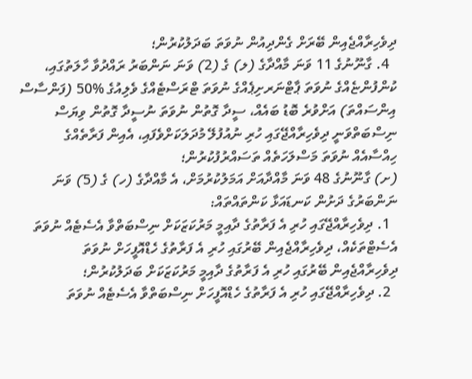ދިވެހިރާއްޖެއިން ބޭރަށް ގެންދިއުން ނުވަތަ ބަދަލުކުރުން؛
  4. ގާނޫނުގެ 11 ވަނަ މާއްދާގެ (ލ) ގެ (2) ވަނަ ނަންބަރު ރައްދުވާ ހާލަތުގައި، ކުންފުންޏެއްގެ ނުވަތަ ޕާޓްނަރށިޕެއްގެ ނުވަތަ ޓްރަސްޓެއްގެ ވެލިއުގެ %50 (ފަންސާސް އިންސައްތަ) އަށްވުރެ ބޮޑު ބައެއް، ސީދާ ގޮތުން ނުވަތަ ނުސީދާ ގޮތުން ވިޔަސް ނިސްބަތްވަނީ ދިވެހިރާއްޖޭގައި ހުރި ނުއުފުލޭ މުދަލަކަށްވެފައި، އެއިން ފަރާތެއްގެ ހިއްސާއެއް ނުވަތަ މަސްލަހަތެއް ތަސައްރުފުކުރުން؛
(ށ) ގާނޫނުގެ 48 ވަނަ މާއްދާއަށް އަމަލުކުރުމަށް، އެ މާއްދާގެ (ހ) ގެ (5) ވަނަ ނަންބަރުގެ ދަށުން ކަނޑައަޅާ ކަންތައްތައް:
  1. ދިވެހިރާއްޖޭގައި ހުރި އެ ފަރާތުގެ ދާއިމީ މަރުކަޒަކަށް ނިސްބަތްވާ އެސެޓެއް ނުވަތަ އެސެޓްތަކެއް، ދިވެހިރާއްޖެއިން ބޭރުގައި ހުރި އެ ފަރާތުގެ ހެޑްއޮފީހަށް ނުވަތަ ދިވެހިރާއްޖެއިން ބޭރުގައި ހުރި އެ ފަރާތުގެ ދާއިމީ މަރުކަޒަކަށް ބަދަލުކުރުން؛
  2. ދިވެހިރާއްޖޭގައި ހުރި އެ ފަރާތުގެ ހެޑްއޮފީހަށް ނިސްބަތްވާ އެސެޓެއް ނުވަތަ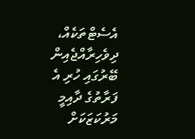އެސެޓްތަކެއް، ދިވެހިރާއްޖެއިން ބޭރުގައި ހުރި އެ ފަރާތުގެ ދާއިމީ މަރުކަޒަކަށް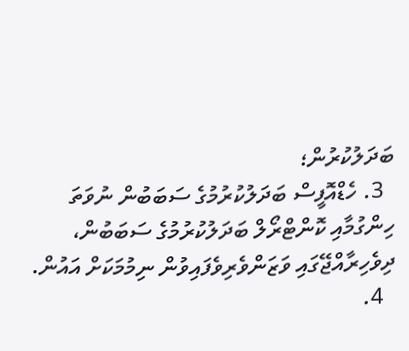ބަދަލުކުރުން؛
  3. ހެޑްއޮފީސް ބަދަލުކުރުމުގެ ސަބަބުން ނުވަތަ ހިންގުމާއި ކޮންޓްރޯލް ބަދަލުކުރުމުގެ ސަބަބުން، ދިވެހިރާއްޖޭގައި ވަޒަންވެރިވެފައިވުން ނިމުމަކަށް އައުން.
  4.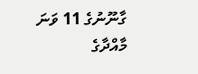ގާނޫނުގެ 11 ވަނަ މާއްދާގެ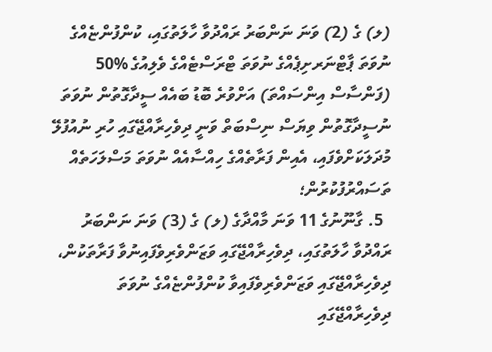(ލ) ގެ (2) ވަނަ ނަންބަރު ރައްދުވާ ހާލަތުގައި، ކުންފުންޏެއްގެ ނުވަތަ ޕާޓްނަރށިޕެއްގެ ނުވަތަ ޓްރަސްޓެއްގެ ވެލިއުގެ %50 (ފަންސާސް އިންސައްތަ) އަށްވުރެ ބޮޑު ބައެއް ސީދާގޮތުން ނުވަތަ ނުސީދާގޮތުން ވިޔަސް ނިސްބަތް ވަނީ ދިވެހިރާއްޖޭގައި ހުރި ނުއުފުލޭ މުދަލަކަށްވެފައި، އެއިން ފަރާތެއްގެ ހިއްސާއެއް ނުވަތަ މަސްލަހަތެއް ތަސައްރުފުކުރުން؛
  5. ގާނޫނުގެ 11 ވަނަ މާއްދާގެ (ލ) ގެ (3) ވަނަ ނަންބަރު ރައްދުވާ ހާލަތުގައި، ދިވެހިރާއްޖޭގައި ވަޒަންވެރިވެފައިނުވާ ފަރާތަކުން، ދިވެހިރާއްޖޭގައި ވަޒަންވެރިވެފައިވާ ކުންފުންޏެއްގެ ނުވަތަ ދިވެހިރާއްޖޭގައި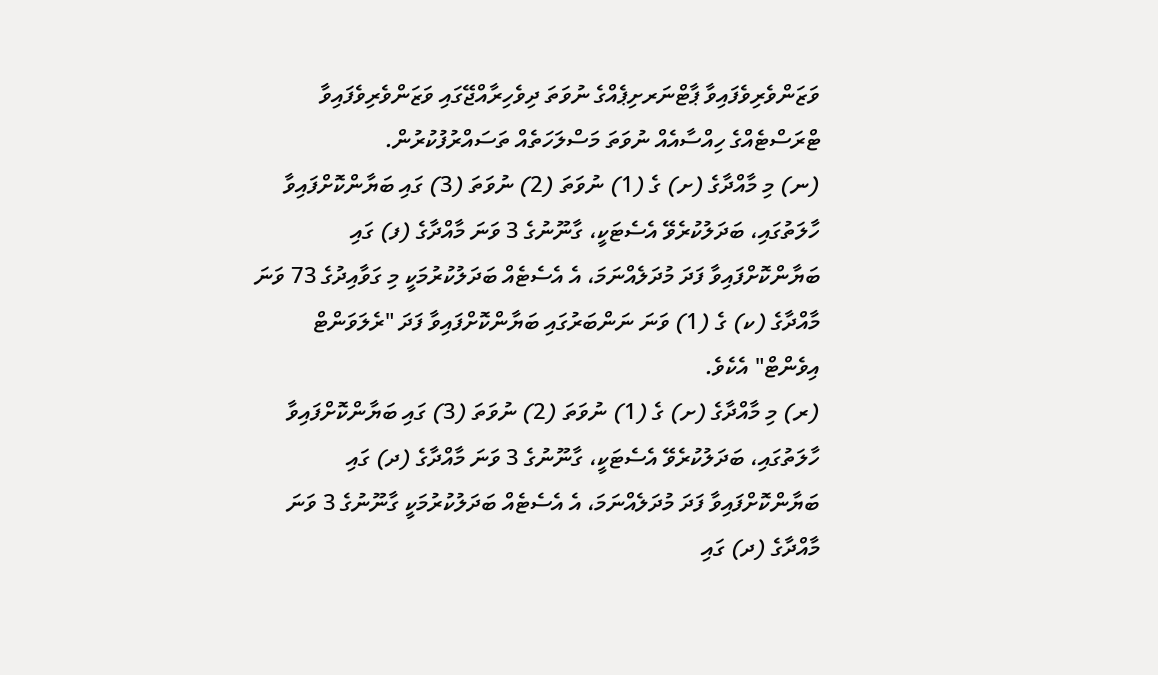ވަޒަންވެރިވެފައިވާ ޕާޓްނަރށިޕެއްގެ ނުވަތަ ދިވެހިރާއްޖޭގައި ވަޒަންވެރިވެފައިވާ ޓްރަސްޓެއްގެ ހިއްސާއެއް ނުވަތަ މަސްލަހަތެއް ތަސައްރުފުކުރުން.
(ނ) މި މާއްދާގެ (ށ) ގެ (1) ނުވަތަ (2) ނުވަތަ (3) ގައި ބަޔާންކޮށްފައިވާ ހާލަތުގައި، ބަދަލުކުރެވޭ އެސެޓަކީ، ގާނޫނުގެ 3 ވަނަ މާއްދާގެ (ފ) ގައި ބަޔާންކޮށްފައިވާ ފަދަ މުދަލެއްނަމަ، އެ އެސެޓެއް ބަދަލުކުރުމަކީ މި ގަވާއިދުގެ 73 ވަނަ މާއްދާގެ (ކ) ގެ (1) ވަނަ ނަންބަރުގައި ބަޔާންކޮށްފައިވާ ފަދަ "ރެލަވަންޓް އިވެންޓް" އެކެވެ.
(ރ) މި މާއްދާގެ (ށ) ގެ (1) ނުވަތަ (2) ނުވަތަ (3) ގައި ބަޔާންކޮށްފައިވާ ހާލަތުގައި، ބަދަލުކުރެވޭ އެސެޓަކީ، ގާނޫނުގެ 3 ވަނަ މާއްދާގެ (ދ) ގައި ބަޔާންކޮށްފައިވާ ފަދަ މުދަލެއްނަމަ، އެ އެސެޓެއް ބަދަލުކުރުމަކީ ގާނޫނުގެ 3 ވަނަ މާއްދާގެ (ދ) ގައި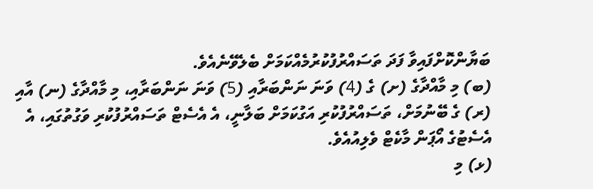ބަޔާންކޮށްފައިވާ ފަދަ ތަސައްރުފުކުރުމެއްކަމަށް ބެލެވޭނެއެވެ.
(ބ) މި މާއްދާގެ (ށ) ގެ (4) ވަނަ ނަންބަރާއި (5) ވަނަ ނަންބަރާއި، މި މާއްދާގެ (ނ) އާއި (ރ) ގެ ބޭނުމަށް، ތަސައްރުފުކުރި އަގުކަމަށް ބަލާނީ، އެ އެސެޓް ތަސައްރުފުކުރި ވަގުތުގައި، އެ އެސެޓުގެ އޯޕަން މާކެޓް ވެލިއުއެވެ.
(ޅ) މި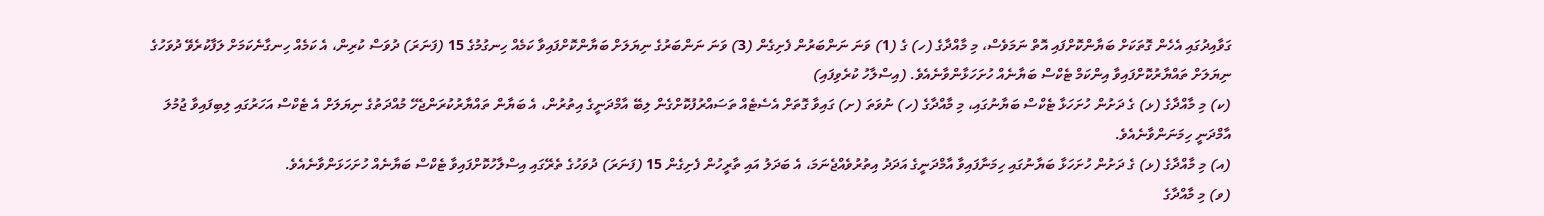ގަވާއިދުގައި އެހެން ގޮތަކަށް ބަޔާންކޮށްފައި އޮތް ނަމަވެސް، މި މާއްދާގެ (ހ) ގެ (1) ވަނަ ނަންބަރުން ފެށިގެން (3) ވަނަ ނަންބަރުގެ ނިޔަލަށް ބަޔާންކޮށްފައިވާ ކަމެއް ހިނގުމުގެ 15 (ފަނަރަ) ދުވަސް ކުރިން، އެ ކަމެއް ހިނގާނެކަމަށް ލަފާކުރެވޭ ދުވަހުގެ ނިޔަލަށް ތައްޔާރުކޮށްފައިވާ އިންކަމް ޓެކްސް ބަޔާނެއް ހުށަހަޅާންވާނެއެވެ. (އިސްލާހު ކުރެވިފައި)
(ކ) މި މާއްދާގެ (ޅ) ގެ ދަށުން ހުށަހަޅާ ޓެކްސް ބަޔާނުގައި، މި މާއްދާގެ (ހ) ނުވަތަ (ށ) ގައިވާ ގޮތަށް އެސެޓެއް ތަސައްރުފުކޮށްގެން ލިބޭ އާމްދަނީގެ އިތުރުން، އެ ބަޔާން ތައްޔާރުކުރަންޖެހޭ މުއްދަތުގެ ނިޔަލަށް އެ ޓެކްސް އަހަރުގައި ލިބިފައިވާ ޖުމުލަ އާމްދަނީ ހިމަނަންވާނެއެވެ.
(އ) މި މާއްދާގެ (ޅ) ގެ ދަށުން ހުށަހަޅާ ބަޔާނުގައި ހިމަނާފައިވާ އާމްދަނީގެ އަދަދު އިތުރުވެއްޖެނަމަ، އެ ބަދަލު އައި ތާރީހުން ފެށިގެން 15 (ފަނަރަ) ދުވަހުގެ ތެރޭގައި އިސްލާހުކޮށްފައިވާ ޓެކްސް ބަޔާނެއް ހުށަހަޅަންވާނެއެވެ.
(ވ) މި މާއްދާގެ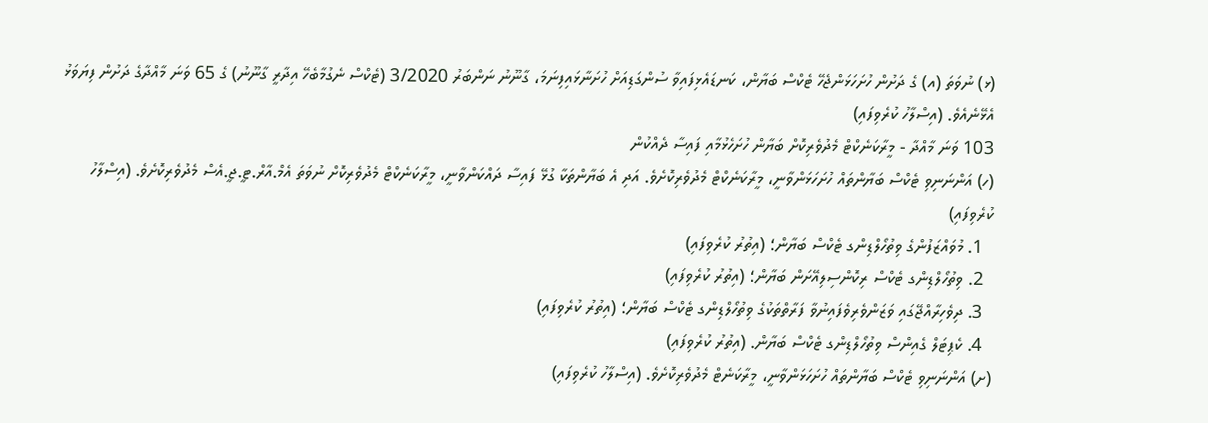(ޅ) ނުވަތަ (އ) ގެ ދަށުން ހުށަހަޅަންޖެހޭ ޓެކްސް ބަޔާން، ކަނޑައެޅިފައިވާ ސުންގަޑިއަށް ހުށަނާޅައިފިނަމަ، ގާނޫނު ނަންބަރު 3/2020 (ޓެކްސް ނެގުމާބެހޭ އިދާރީ ގާނޫނު) ގެ 65 ވަނަ މާއްދާގެ ދަށުން ފިޔަވަޅު އެޅޭނެއެވެ. (އިސްލާހު ކުރެވިފައި)
103 ވަނަ މާއްދާ - މީރާކަނެކްޓް މެދުވެރިކޮށް ބަޔާން ހުށަހެޅުމާއި ފައިސާ ދެއްކުން
(ހ) އަންނަނިވި ޓެކްސް ބަޔާންތައް ހުށަހަޅަންވާނީ، މީރާކަނެކްޓް މެދުވެރިކޮށެވެ. އަދި އެ ބަޔާންތަކާ ގުޅޭ ފައިސާ ދައްކަންވާނީ، މީރާކަނެކްޓް މެދުވެރިކޮށް ނުވަތަ އެމް.އާރް.ޓީ.ޖީ.އެސް މެދުވެރިކޮށެވެ. (އިސްލާހު ކުރެވިފައި)
  1. މުވައްޒަފުންގެ ވިތުހޯލްޑިންގ ޓެކްސް ބަޔާން؛ (އިތުރު ކުރެވިފައި)
  2. ވިތުހޯލްޑިންގ ޓެކްސް ރިކޮންސިލިއޭށަން ބަޔާން؛ (އިތުރު ކުރެވިފައި)
  3. ދިވެހިރާއްޖޭގައި ވަޒަންވެރިވެފައިނުވާ ފަރާތްތަކުގެ ވިތުހޯލްޑިންގ ޓެކްސް ބަޔާން؛ (އިތުރު ކުރެވިފައި)
  4. ކެޕިޓަލް ގެއިންސް ވިތުހޯލްޑިންގ ޓެކްސް ބަޔާން. (އިތުރު ކުރެވިފައި)
(ށ) އަންނަނިވި ޓެކްސް ބަޔާންތައް ހުށަހަޅަންވާނީ، މީރާކަނެޓް މެދުވެރިކޮށެވެ. (އިސްލާހު ކުރެވިފައި)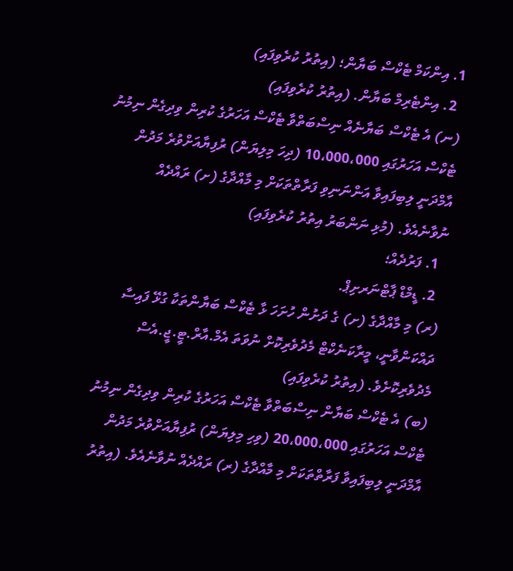1. އިންކަމް ޓެކްސް ބަޔާން؛ (އިތުރު ކުރެވިފައި)
  2. އިންޓެރިމް ބަޔާން. (އިތުރު ކުރެވިފައި)
(ނ) އެ ޓެކްސް ބަޔާނެއް ނިސްބަތްވާ ޓެކްސް އަހަރުގެ ކުރިން ވިދިގެން ނިމުނު ޓެކްސް އަހަރުގައި 10،000،000 (ދިހަ މިލިޔަން) ރުފިޔާއަށްވުރެ މަދުން އާމްދަނީ ލިބިފައިވާ އަންނަނިވި ފަރާތްތަކަށް މި މާއްދާގެ (ށ) ރައްދެއް ނުވާނެއެވެ. (މުޅި ނަންބަރު އިތުރު ކުރެވިފައި)
  1. ފަރުދެއް؛
  2. ޑީމްޑް ޕާޓްނަރށިޕް.
(ރ) މި މާއްދާގެ (ށ) ގެ ދަށުން ހުށަހަ ޅާ ޓެކްސް ބަޔާންތަކާ ގުޅޭ ފައިސާ ދައްކަންވާނީ، މީރާކަނެކްޓް މެދުވެރިކޮށް ނުވަތަ އެމް.އާރް.ޓީ.ޖީ.އެސް މެދުވެރިކޮށެވެ. (އިތުރު ކުރެވިފައި)
(ބ) އެ ޓެކްސް ބަޔާން ނިސްބަތްވާ ޓެކްސް އަހަރުގެ ކުރިން ވިދިގެން ނިމުނު ޓެކްސް އަހަރުގައި 20،000،000 (ވިހި މިލިޔަން) ރުފިޔާއަށްވުރެ މަދުން އާމްދަނީ ލިބިފައިވާ ފަރާތްތަކަށް މި މާއްދާގެ (ރ) ރައްދެއް ނުވާނެއެވެ. (އިތުރު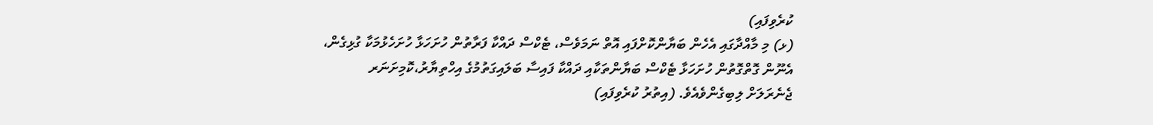ކުރެވިފައި)
(ޅ) މި މާއްދާގައި އެހެން ބަޔާންކޮށްފައި އޮތް ނަމަވެސް، ޓެކްސް ދައްކާ ފަރާތުން ހުށަހަޅާ ހުށަހެޅުމަކާ ގުޅިގެން، އެނޫން ގޮތްގޮތުން ހުށަހަޅާ ޓެކްސް ބަޔާންތަކާއި ދައްކާ ފައިސާ ބަލައިގަތުމުގެ އިހްތިޔާރު،ކޮމިށަނަރ ޖެނެރަލަށް ލިބިގެންވެއެވެ. (އިތުރު ކުރެވިފައި)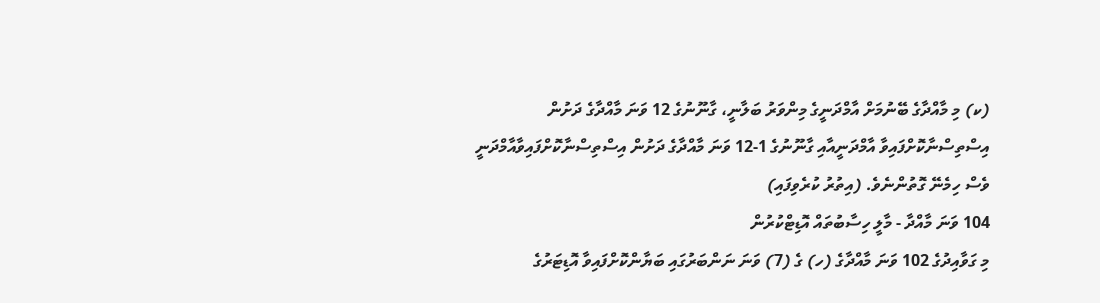(ކ) މި މާއްދާގެ ބޭނުމަށް އާމްދަނީގެ މިންވަރު ބަލާނީ، ގާނޫނުގެ 12 ވަނަ މާއްދާގެ ދަށުން އިސްތިސްނާކޮށްފައިވާ އާމްދަނީއާއި ގާނޫނުގެ 1-12 ވަނަ މާއްދާގެ ދަށުން އިސްތިސްނާކޮށްފައިވާއާމްދަނީ ވެސް ހިމެނޭ ގޮތުންނެވެ. (އިތުރު ކުރެވިފައި)
104 ވަނަ މާއްދާ - މާލީ ހިސާބުތައް އޮޑިޓްކުރުން
މި ގަވާއިދުގެ 102 ވަނަ މާއްދާގެ (ހ) ގެ (7) ވަނަ ނަންބަރުގައި ބަޔާންކޮށްފައިވާ އޮޑިޓަރުގެ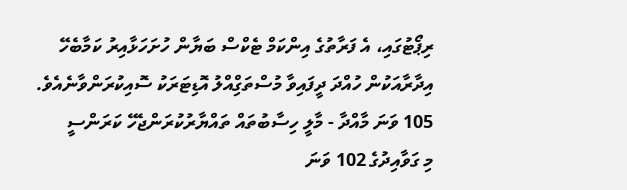ރިޕޯޓުގައި، އެ ފަރާތުގެ އިންކަމް ޓެކްސް ބަޔާން ހުށަހަޅާއިރު ކަމާބެހޭ އިދާރާއަކުން ހުއްދަ ދީފައިވާ މުސްތަގްިއްލު އޮޑިޓަރަކު ސޮއިކުރަންވާނެއެވެ.
105 ވަނަ މާއްދާ - މާލީ ހިސާބުތައް ތައްޔާރުކުރަންޖެހޭ ކަރަންސީ
މި ގަވާއިދުގެ 102 ވަނަ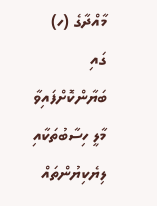މާއްދާގެ (ހ) ގައި ބަޔާންކޮށްފައިވާ މާލީ ހިސާބުތަކާއި ލިޔެކިޔުންތައް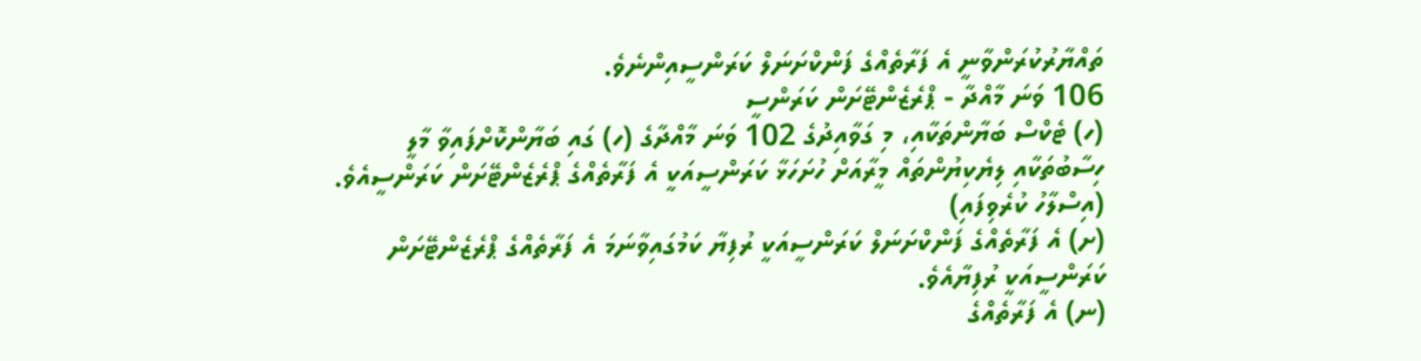ތައްޔާރުކުރަންވާނީ އެ ފަރާތެއްގެ ފަންކްށަނަލް ކަރަންސީއިންނެވެ.
106 ވަނަ މާއްދާ - ޕްރެޒެންޓޭށަން ކަރަންސީ
(ހ) ޓެކްސް ބަޔާންތަކާއި، މި ގަވާއިދުގެ 102 ވަނަ މާއްދާގެ (ހ) ގައި ބަޔާންކޮށްފައިވާ މާލީ ހިސާބުތަކާއި ލިޔެކިޔުންތައް މީރާއަށް ހުށަހަޅާ ކަރަންސީއަކީ އެ ފަރާތެއްގެ ޕްރެޒެންޓޭށަން ކަރަންސީއެވެ. (އިސްލާހު ކުރެވިފައި)
(ށ) އެ ފަރާތެއްގެ ފަންކްށަނަލް ކަރަންސީއަކީ ރުފިޔާ ކަމުގައިވާނަމަ އެ ފަރާތެއްގެ ޕްރެޒެންޓޭށަން ކަރަންސީއަކީ ރުފިޔާއެވެ.
(ނ) އެ ފަރާތެއްގެ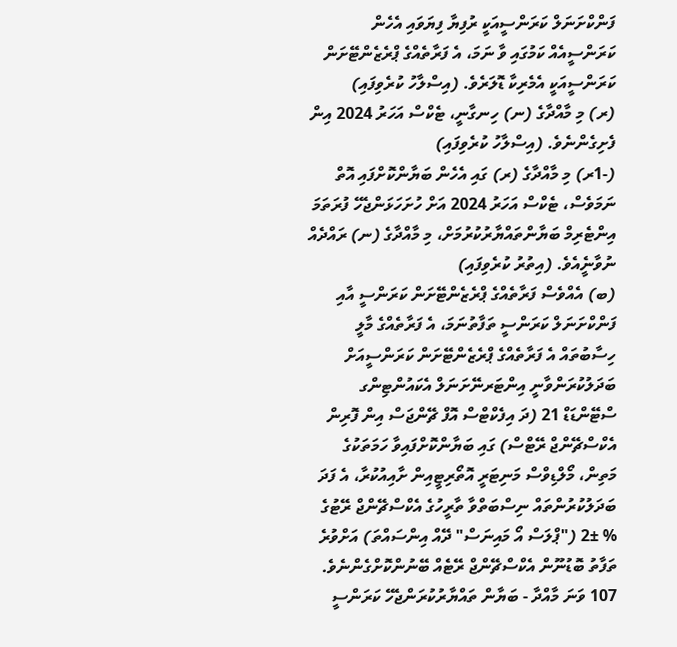ފަންކްށަނަލް ކަރަންސީއަކީ ރުފިޔާ ފިޔަވައި އެހެން ކަރަންސީއެއް ކަމުގައި ވާ ނަމަ، އެ ފަރާތެއްގެ ޕްރެޒެންޓޭށަން ކަރަންސީއަކީ އެމެރިކާ ޑޮލަރެވެ. (އިސްލާހު ކުރެވިފައި)
(ރ) މި މާއްދާގެ (ނ) ހިނގާނީ، ޓެކްސް އަހަރު 2024 އިން ފެށިގެންނެވެ. (އިސްލާހު ކުރެވިފައި)
(-1ރ) މި މާއްދާގެ (ރ) ގައި އެހެން ބަޔާންކޮށްފައި އޮތް ނަމަވެސް، ޓެކްސް އަހަރު 2024 އަށް ހުށަހަޅަންޖެހޭ ފުރަތަމަ އިންޓެރިމް ބަޔާންތައްޔާރުކުރުމަށް، މި މާއްދާގެ (ނ) ރައްދެއް ނުވާނީެއެވެ. (އިތުރު ކުރެވިފައި)
(ބ) އެއްވެސް ފަރާތެއްގެ ޕްރެޒެންޓޭށަން ކަރަންސީ އާއި ފަންކްށަނަލް ކަރަންސީ ތަފާތުނަމަ، އެ ފަރާތެއްގެ މާލީ ހިސާބުތައް އެ ފަރާތެއްގެ ޕްރެޒެންޓޭށަން ކަރަންސީއަށް ބަދަލުކުރަންވާނީ އިންޓަރނޭށަނަލް އެކައުންޓިންގ ސްޓޭންޑަޑް 21 (ދަ އިފެކްޓްސް އޮފް ޗޭންޖަސް އިން ފޮރިން އެކްސްޗޭންޖް ރޭޓްސް) ގައި ބަޔާންކޮށްފައިވާ ހަމަތަކުގެ މަތިން، މޯލްޑިވްސް މަނިޓަރީ އޮތޯރިޓީއިން ށާއިއުކުރާ، އެ ފަދަ ބަދަލުކުރުންތައް ނިސްބަތްވާ ތާރީހުގެ އެކްސްޗޭންޖް ރޭޓުގެ % ±2 ("ޕްލަސް އޯ މައިނަސް" ދޭއް އިންސައްތަ) އަށްވުރެ ތަފާތު ބޮޑުނޫން އެކްސްޗޭންޖް ރޭޓެއް ބޭނުންކޮށްގެންނެވެ.
107 ވަނަ މާއްދާ - ބަޔާން ތައްޔާރުކުރަންޖެހޭ ކަރަންސީ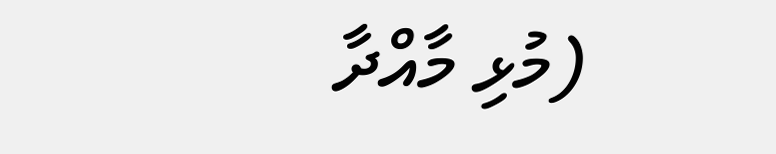(މުޅި މާއްދާ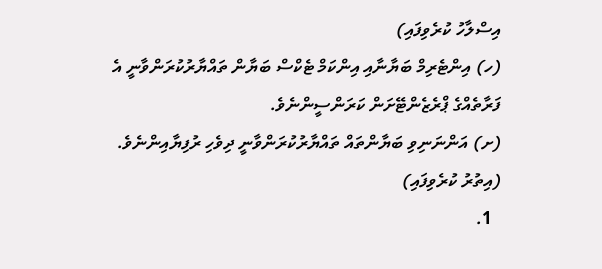އިސްލާހު ކުރެވިފައި)
(ހ) އިންޓެރިމް ބަޔާނާއި އިންކަމް ޓެކްސް ބަޔާން ތައްޔާރުކުރަންވާނީ އެ ފަރާތެއްގެ ޕްރެޒެންޓޭށަން ކަރަންސީންނެވެ.
(ށ) އަންނަނިވި ބަޔާންތައް ތައްޔާރުކުރަންވާނީ ދިވެހި ރުފިޔާއިންނެވެ. (އިތުރު ކުރެވިފައި)
  1.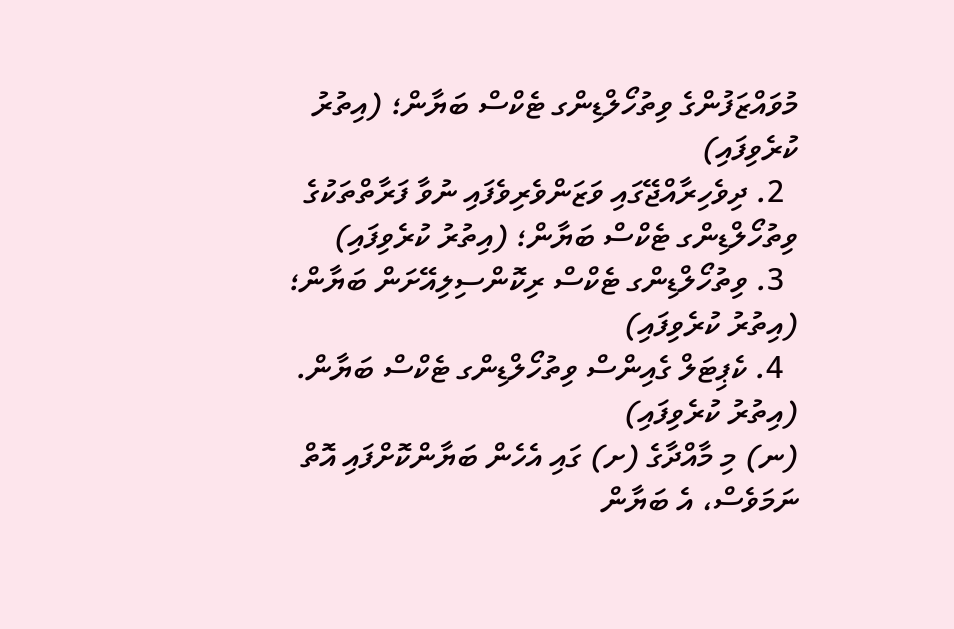މުވައްޒަފުންގެ ވިތުހޯލްޑިންގ ޓެކްސް ބަޔާން؛ (އިތުރު ކުރެވިފައި)
  2. ދިވެހިރާއްޖޭގައި ވަޒަންވެރިވެފައި ނުވާ ފަރާތްތަކުގެ ވިތުހޯލްޑިންގ ޓެކްސް ބަޔާން؛ (އިތުރު ކުރެވިފައި)
  3. ވިތުހޯލްޑިންގ ޓެކްސް ރިކޮންސިލިއޭށަން ބަޔާން؛ (އިތުރު ކުރެވިފައި)
  4. ކެޕިޓަލް ގެއިންސް ވިތުހޯލްޑިންގ ޓެކްސް ބަޔާން. (އިތުރު ކުރެވިފައި)
(ނ) މި މާއްދާގެ (ށ) ގައި އެހެން ބަޔާންކޮށްފައި އޮތް ނަމަވެސް، އެ ބަޔާން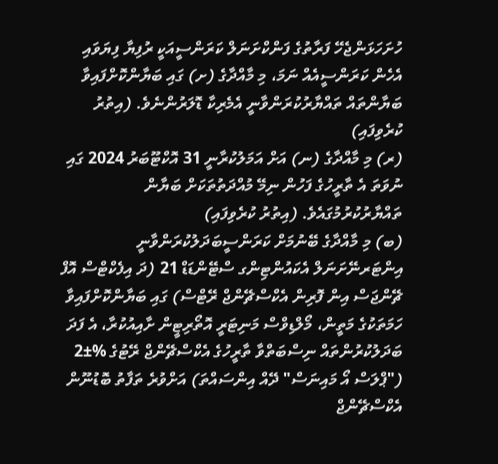ހުށަހަޅަންޖެހޭ ފަރާތުގެ ފަންކްށަނަލް ކަރަންސީއަކީ ރުފިޔާ ފިޔަވައި އެހެން ކަރަންސީއެއް ނަމަ، މި މާއްދާގެ (ށ) ގައި ބަޔާންކޮށްފައިވާ ބަޔާންތައް ތައްޔާރުކުރަންވާނީ އެމެރިކާ ޑޮލަރުންނެވެ. (އިތުރު ކުރެވިފައި)
(ރ) މި މާއްދާގެ (ނ) އަށް އަމަލުކުރާނީ 31 އޮކްޓޫބަރު 2024 ގައި ނުވަތަ އެ ތާރީހުގެ ފަހުން ނިމޭ މުއްދަތުތަކަށް ބަޔާން ތައްޔާރުކުރުމުގައެވެ. (އިތުރު ކުރެވިފައި)
(ބ) މި މާއްދާގެ ބޭނުމަށް ކަރަންސީބަދަލުކުރަންވާނީ އިންޓަރނޭށަނަލް އެކައުންޓިންގ ސްޓޭންޑަޑް 21 (ދަ އިފެކްޓްސް އޮފް ޗޭންޖަސް އިން ފޮރިން އެކްސްޗޭންޖް ރޭޓްސް) ގައި ބަޔާންކޮށްފައިވާ ހަމަތަކުގެ މަތީން، މޯލްޑިވްސް މަނިޓަރީ އޮތޯރިޓީން ށާއިއުކުރާ، އެ ފަދަ ބަދަލުކުރުންތައް ނިސްބަތްވާ ތާރީހުގެ އެކްސްޗޭންޖް ރޭޓުގެ %±2 ("ޕްލަސް އޯ މައިނަސް" ދޭއް އިންސައްތަ) އަށްވުރެ ތަފާތު ބޮޑުނޫން އެކްސްޗޭންޖް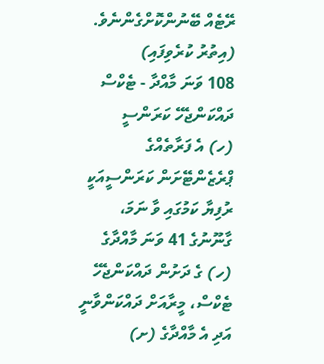ރޭޓެއް ބޭނުންކޮށްގެންނެވެ. (އިތުރު ކުރެވިފައި)
108 ވަނަ މާއްދާ - ޓެކްސް ދައްކަންޖެހޭ ކަރަންސީ
(ހ) އެ ފަރާތެއްގެ ޕްރެޒެންޓޭށަން ކަރަންސީއަކީ ރުފިޔާ ކަމުގައި ވާ ނަމަ، ގާނޫނުގެ 41 ވަނަ މާއްދާގެ (ހ) ގެ ދަށުން ދައްކަންޖެހޭ ޓެކްސް، މީރާއަށް ދައްކަންވާނީ އަދި އެ މާއްދާގެ (ށ)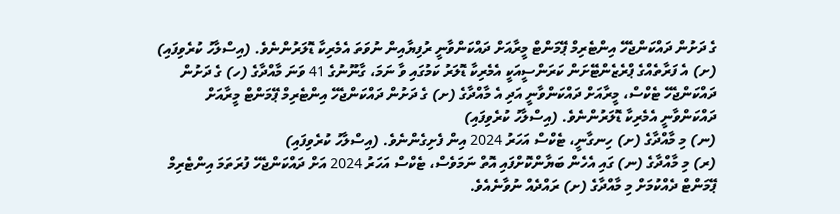ގެ ދަށުން ދައްކަންޖެހޭ އިންޓެރިމް ޕޭމަންޓް މީރާއަށް ދައްކަންވާނީ ރުފިޔާއިން ނުވަތަ އެމެރިކާ ޑޮލަރުންނެވެ. (އިސްލާހު ކުރެވިފައި)
(ށ) އެ ފަރާތެއްގެ ޕްރެޒެންޓޭށަން ކަރަންސީއަކީ އެމެރިކާ ޑޮލަރު ކަމުގައި ވާ ނަމަ، ގާނޫނުގެ 41 ވަނަ މާއްދާގެ (ހ) ގެ ދަށުން ދައްކަންޖެހޭ ޓެކްސް، މީރާއަށް ދައްކަންވާނީ އަދި އެ މާއްދާގެ (ށ) ގެ ދަށުން ދައްކަންޖެހޭ އިންޓެރިމް ޕޭމަންޓް މީރާއަށް ދައްކަންވާނީ އެމެރިކާ ޑޮލަރުންނެވެ. (އިސްލާހު ކުރެވިފައި)
(ނ) މި މާއްދާގެ (ށ) ހިނގާނީ، ޓެކްސް އަހަރު 2024 އިން ފެށިގެންނެވެ. (އިސްލާހު ކުރެވިފައި)
(ރ) މި މާއްދާގެ (ނ) ގައި އެހެން ބަޔާންކޮށްފައި އޮތް ނަމަވެސް، ޓެކްސް އަހަރު 2024 އަށް ދައްކަންޖެހޭ ފުރަތަމަ އިންޓެރިމް ޕޭމަންޓް ދެއްކުމަށް މި މާއްދާގެ (ށ) ރައްދެއް ނުވާނެއެވެ.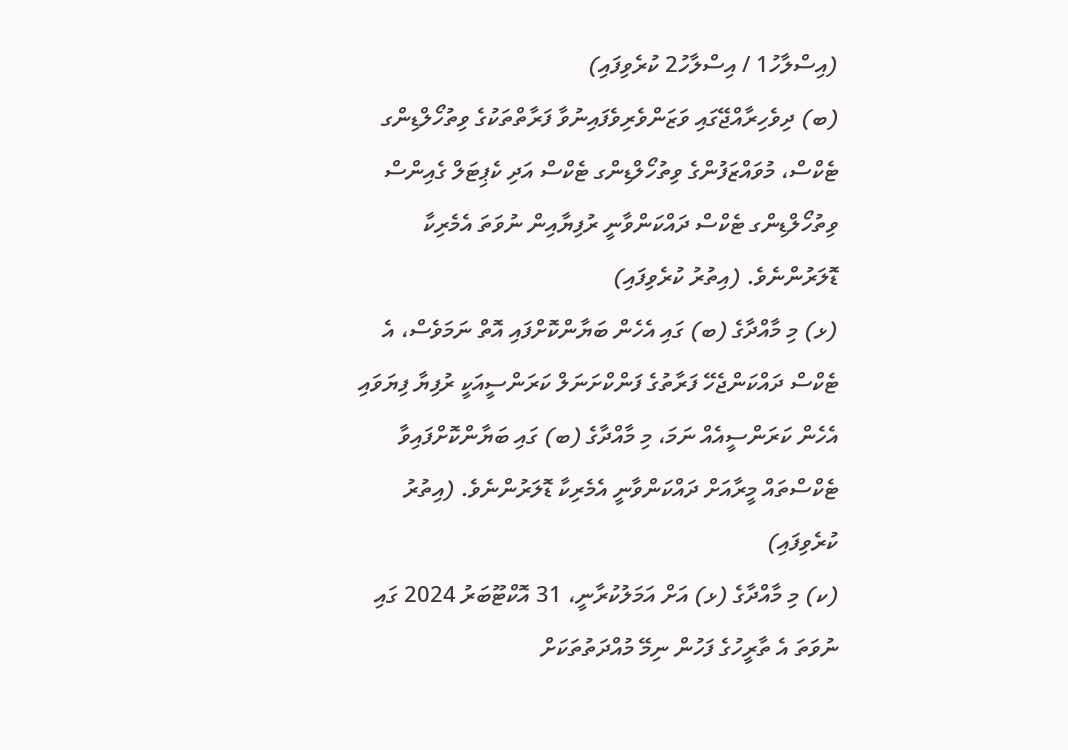(އިސްލާހު1 / އިސްލާހު2 ކުރެވިފައި)
(ބ) ދިވެހިރާއްޖޭގައި ވަޒަންވެރިވެފައިނުވާ ފަރާތްތަކުގެ ވިތުހޯލްޑިންގ ޓެކްސް، މުވައްޒަފުންގެ ވިތުހޯލްޑިންގ ޓެކްސް އަދި ކެޕިޓަލް ގެއިންސް ވިތުހޯލްޑިންގ ޓެކްސް ދައްކަންވާނީ ރުފިޔާއިން ނުވަތަ އެމެރިކާ ޑޮލަރުންނެވެ. (އިތުރު ކުރެވިފައި)
(ޅ) މި މާއްދާގެ (ބ) ގައި އެހެން ބަޔާންކޮށްފައި އޮތް ނަމަވެސް، އެ ޓެކްސް ދައްކަންޖެހޭ ފަރާތުގެ ފަންކްށަނަލް ކަރަންސީއަކީ ރުފިޔާ ފިޔަވައި އެހެން ކަރަންސީއެއް ނަމަ، މި މާއްދާގެ (ބ) ގައި ބަޔާންކޮށްފައިވާ ޓެކްސްތައް މީރާއަށް ދައްކަންވާނީ އެމެރިކާ ޑޮލަރުންނެވެ. (އިތުރު ކުރެވިފައި)
(ކ) މި މާއްދާގެ (ޅ) އަށް އަމަލުކުރާނީ، 31 އޮކްޓޫބަރު 2024 ގައި ނުވަތަ އެ ތާރީހުގެ ފަހުން ނިމޭ މުއްދަތުތަކަށް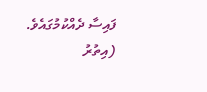ފައިސާ ދެއްކުމުގައެވެ. (އިތުރު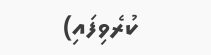ކުރެވިފައި)